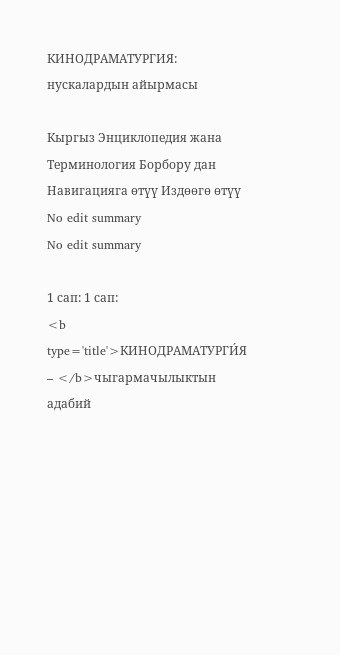КИНОДРАМАТУРГИЯ: нускалардын айырмасы

Кыргыз Энциклопедия жана Терминология Борбору дан
Навигацияга өтүү Издөөгө өтүү
No edit summary
No edit summary

1 сап: 1 сап:
<b type='title'>КИНОДРАМАТУРГИ́Я – </b>чыгармачылыктын адабий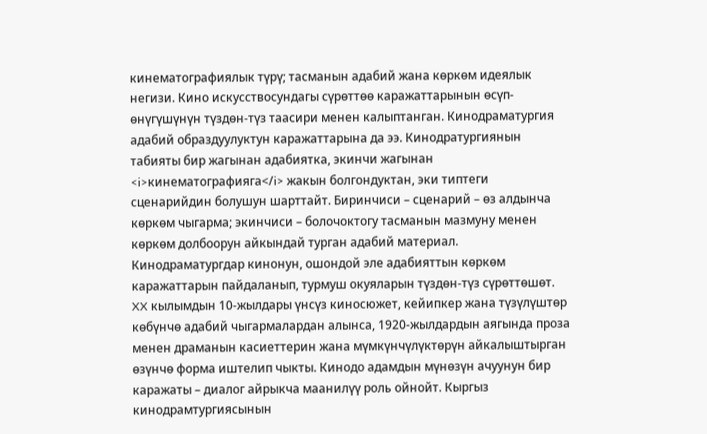кинематографиялык түрү; тасманын адабий жана көркөм идеялык негизи. Кино искусствосундагы сүрөттөө каражаттарынын өсүп-өнүгүшүнүн түздөн-түз таасири менен калыптанган. Кинодраматургия адабий образдуулуктун каражаттарына да ээ. Кинодратургиянын табияты бир жагынан адабиятка, экинчи жагынан <i>кинематографияга</i> жакын болгондуктан, эки типтеги сценарийдин болушун шарттайт. Биринчиси – сценарий – өз алдынча көркөм чыгарма; экинчиси – болочоктогу тасманын мазмуну менен көркөм долбоорун айкындай турган адабий материал. Кинодраматургдар кинонун, ошондой эле адабияттын көркөм каражаттарын пайдаланып, турмуш окуяларын түздөн-түз сүрөттөшөт. XX кылымдын 10-жылдары үнсүз киносюжет, кейипкер жана түзүлүштөр көбүнчө адабий чыгармалардан алынса, 1920-жылдардын аягында проза менен драманын касиеттерин жана мүмкүнчүлүктөрүн айкалыштырган өзүнчө форма иштелип чыкты. Кинодо адамдын мүнөзүн ачуунун бир каражаты – диалог айрыкча маанилүү роль ойнойт. Кыргыз кинодрамтургиясынын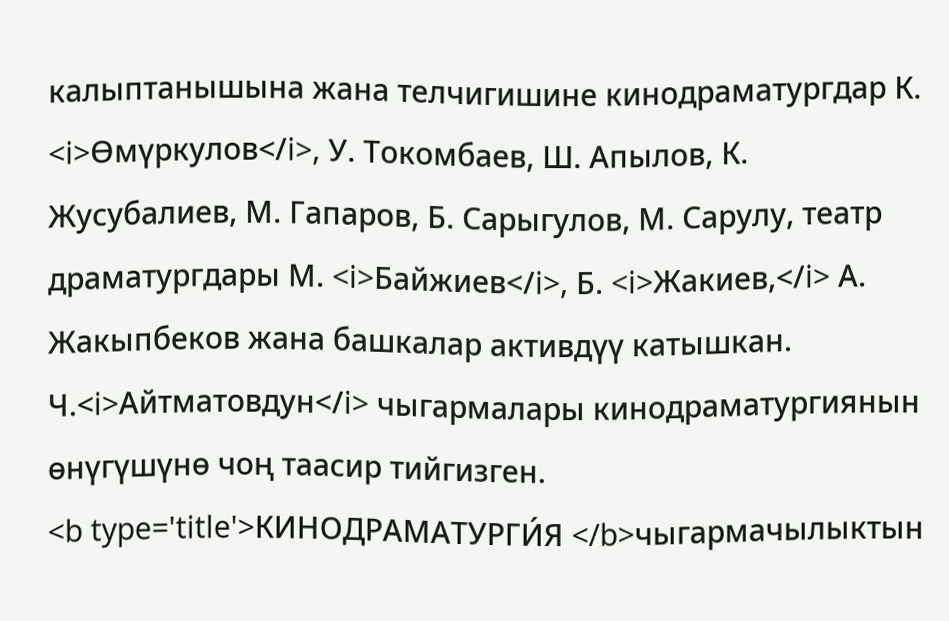калыптанышына жана телчигишине кинодраматургдар К. <i>Өмүркулов</i>, У. Токомбаев, Ш. Апылов, К. Жусубалиев, М. Гапаров, Б. Сарыгулов, М. Сарулу, театр драматургдары М. <i>Байжиев</i>, Б. <i>Жакиев,</i> А. Жакыпбеков жана башкалар активдүү катышкан. Ч.<i>Айтматовдун</i> чыгармалары кинодраматургиянын өнүгүшүнө чоң таасир тийгизген.
<b type='title'>КИНОДРАМАТУРГИ́Я </b>чыгармачылыктын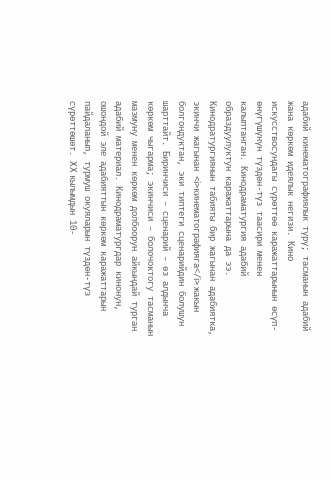адабий кинематографиялык түрү; тасманын адабий жана көркөм идеялык негизи. Кино искусствосундагы сүрөттөө каражаттарынын өсүп-өнүгүшүнүн түздөн-түз таасири менен калыптанган. Кинодраматургия адабий образдуулуктун каражаттарына да ээ. Кинодратургиянын табияты бир жагынан адабиятка, экинчи жагынан <i>кинематографияга</i> жакын болгондуктан, эки типтеги сценарийдин болушун шарттайт. Биринчиси – сценарий – өз алдынча көркөм чыгарма; экинчиси – болочоктогу тасманын мазмуну менен көркөм долбоорун айкындай турган адабий материал. Кинодраматургдар кинонун, ошондой эле адабияттын көркөм каражаттарын пайдаланып, турмуш окуяларын түздөн-түз сүрөттөшөт. XX кылымдын 10-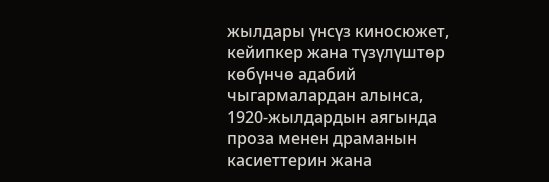жылдары үнсүз киносюжет, кейипкер жана түзүлүштөр көбүнчө адабий чыгармалардан алынса, 1920-жылдардын аягында проза менен драманын касиеттерин жана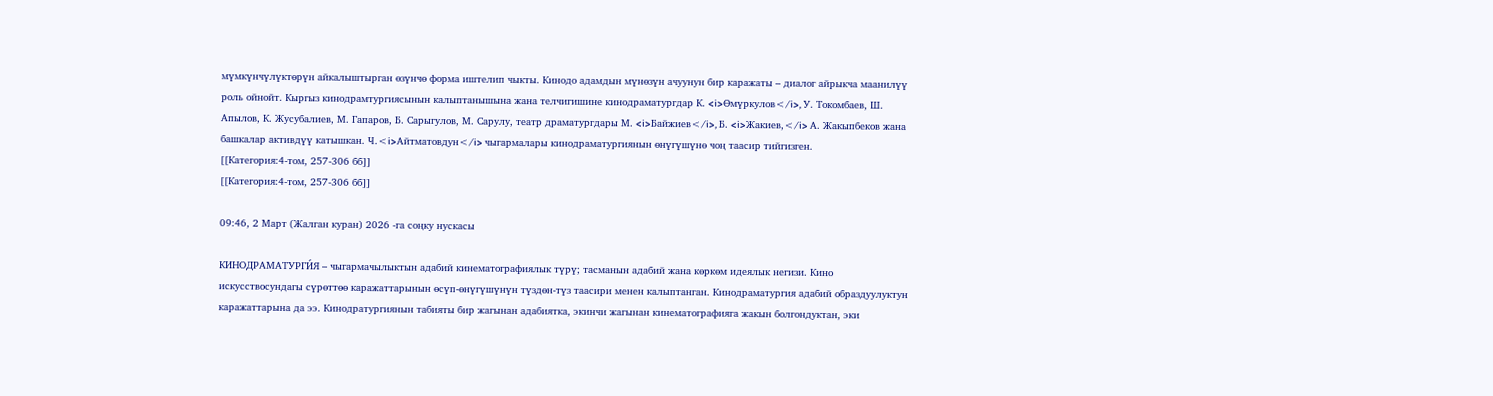мүмкүнчүлүктөрүн айкалыштырган өзүнчө форма иштелип чыкты. Кинодо адамдын мүнөзүн ачуунун бир каражаты – диалог айрыкча маанилүү роль ойнойт. Кыргыз кинодрамтургиясынын калыптанышына жана телчигишине кинодраматургдар К. <i>Өмүркулов</i>, У. Токомбаев, Ш. Апылов, К. Жусубалиев, М. Гапаров, Б. Сарыгулов, М. Сарулу, театр драматургдары М. <i>Байжиев</i>, Б. <i>Жакиев,</i> А. Жакыпбеков жана башкалар активдүү катышкан. Ч.<i>Айтматовдун</i> чыгармалары кинодраматургиянын өнүгүшүнө чоң таасир тийгизген.
[[Категория:4-том, 257-306 бб]]
[[Категория:4-том, 257-306 бб]]

09:46, 2 Март (Жалган куран) 2026 -га соңку нускасы

КИНОДРАМАТУРГИ́Я – чыгармачылыктын адабий кинематографиялык түрү; тасманын адабий жана көркөм идеялык негизи. Кино искусствосундагы сүрөттөө каражаттарынын өсүп-өнүгүшүнүн түздөн-түз таасири менен калыптанган. Кинодраматургия адабий образдуулуктун каражаттарына да ээ. Кинодратургиянын табияты бир жагынан адабиятка, экинчи жагынан кинематографияга жакын болгондуктан, эки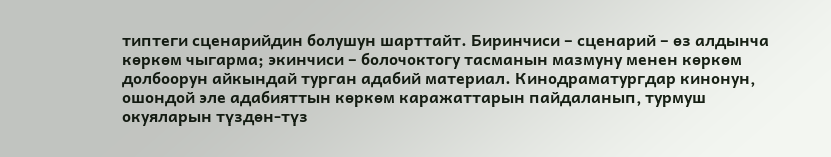типтеги сценарийдин болушун шарттайт. Биринчиси – сценарий – өз алдынча көркөм чыгарма; экинчиси – болочоктогу тасманын мазмуну менен көркөм долбоорун айкындай турган адабий материал. Кинодраматургдар кинонун, ошондой эле адабияттын көркөм каражаттарын пайдаланып, турмуш окуяларын түздөн-түз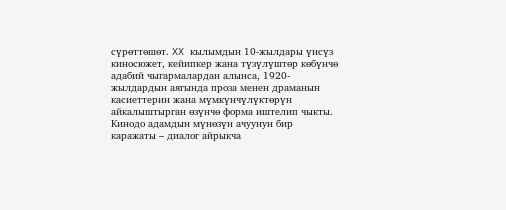сүрөттөшөт. XX кылымдын 10-жылдары үнсүз киносюжет, кейипкер жана түзүлүштөр көбүнчө адабий чыгармалардан алынса, 1920-жылдардын аягында проза менен драманын касиеттерин жана мүмкүнчүлүктөрүн айкалыштырган өзүнчө форма иштелип чыкты. Кинодо адамдын мүнөзүн ачуунун бир каражаты – диалог айрыкча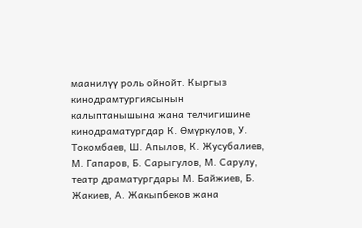маанилүү роль ойнойт. Кыргыз кинодрамтургиясынын калыптанышына жана телчигишине кинодраматургдар К. Өмүркулов, У. Токомбаев, Ш. Апылов, К. Жусубалиев, М. Гапаров, Б. Сарыгулов, М. Сарулу, театр драматургдары М. Байжиев, Б. Жакиев, А. Жакыпбеков жана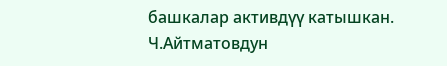башкалар активдүү катышкан. Ч.Айтматовдун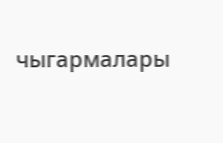чыгармалары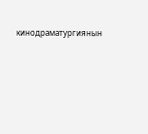кинодраматургиянын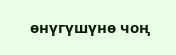өнүгүшүнө чоң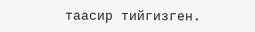таасир тийгизген.